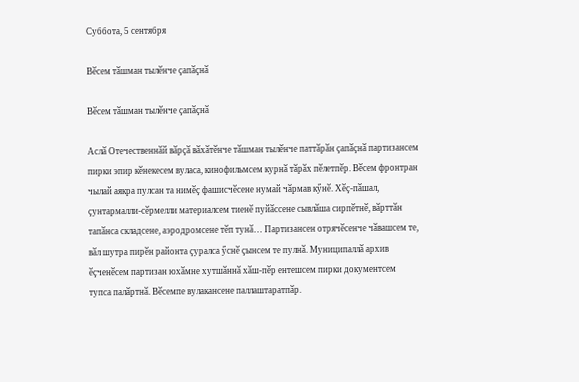Суббота, 5 сентября

Вӗсем тӑшман тылӗнче ҫапӑҫнӑ

Вӗсем тӑшман тылӗнче ҫапӑҫнӑ

Аслӑ Отечественнӑй вӑрҫӑ вӑхӑтӗнче тӑшман тылӗнче паттӑрӑн ҫапӑҫнӑ партизансем пирки эпир кӗнекесем вуласа, кинофильмсем курнӑ тӑрӑх пӗлетпӗр. Вӗсем фронтран чылай аякра пулсан та нимӗҫ фашисчӗсене нумай чӑрмав кӳнӗ. Хӗҫ-пӑшал, ҫунтармалли-сӗрмелли материалсем тиенӗ пуйӑссене сывлӑша сирпӗтнӗ, вӑрттӑн тапӑнса складсене, аэродромсене тӗп тунӑ… Партизансен отрячӗсенче чӑвашсем те, вӑл шутра пирӗн районта ҫуралса ӳснӗ ҫынсем те пулнӑ. Муниципаллӑ архив ӗҫченӗсем партизан юхӑмне хутшӑннӑ хӑш-пӗр ентешсем пирки документсем  тупса палӑртнӑ. Вӗсемпе вулакансене паллаштаратпӑр.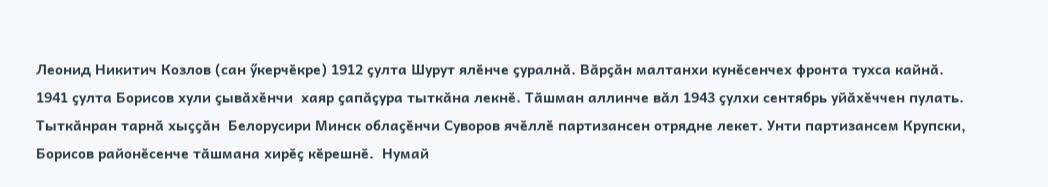Леонид Никитич Козлов (сан ӳкерчӗкре) 1912 ҫулта Шурут ялӗнче ҫуралнӑ. Вӑрҫӑн малтанхи кунӗсенчех фронта тухса кайнӑ. 1941 ҫулта Борисов хули ҫывӑхӗнчи  хаяр ҫапӑҫура тыткӑна лекнӗ. Тӑшман аллинче вӑл 1943 ҫулхи сентябрь уйӑхӗччен пулать. Тыткӑнран тарнӑ хыҫҫӑн  Белорусири Минск облаҫӗнчи Суворов ячӗллӗ партизансен отрядне лекет. Унти партизансем Крупски, Борисов районӗсенче тӑшмана хирӗҫ кӗрешнӗ.  Нумай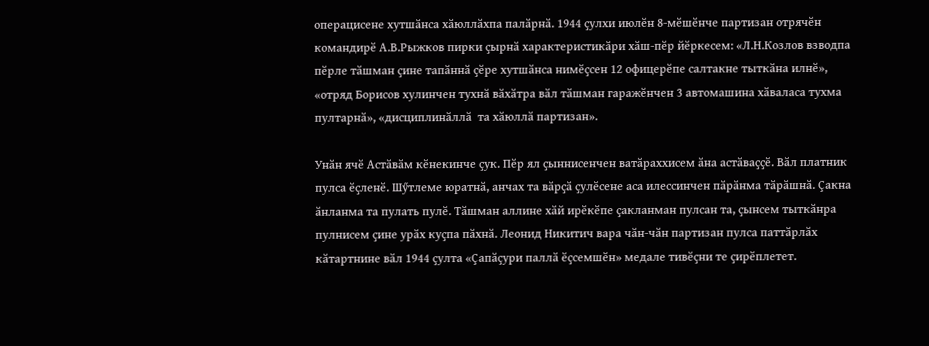операцисене хутшӑнса хӑюллӑхпа палӑрнӑ. 1944 ҫулхи июлӗн 8-мӗшӗнче партизан отрячӗн командирӗ А.В.Рыжков пирки ҫырнӑ характеристикӑри хӑш-пӗр йӗркесем: «Л.Н.Козлов взводпа пӗрле тӑшман ҫине тапӑннӑ ҫӗре хутшӑнса нимӗҫсен 12 офицерӗпе салтакне тыткӑна илнӗ», «отряд Борисов хулинчен тухнӑ вӑхӑтра вӑл тӑшман гаражӗнчен 3 автомашина хӑваласа тухма пултарнӑ», «дисциплинӑллӑ  та хӑюллӑ партизан».

Унӑн ячӗ Астӑвӑм кӗнекинче ҫук. Пӗр ял ҫыннисенчен ватӑраххисем ӑна астӑваҫҫӗ. Вӑл платник пулса ӗҫленӗ. Шӳтлеме юратнӑ, анчах та вӑрҫӑ ҫулӗсене аса илессинчен пӑрӑнма тӑрӑшнӑ. Ҫакна ӑнланма та пулать пулӗ. Тӑшман аллине хӑй ирӗкӗпе ҫакланман пулсан та, ҫынсем тыткӑнра пулнисем ҫине урӑх куҫпа пӑхнӑ. Леонид Никитич вара чӑн-чӑн партизан пулса паттӑрлӑх кӑтартнине вӑл 1944 ҫулта «Ҫапӑҫури паллӑ ӗҫсемшӗн» медале тивӗҫни те ҫирӗплетет.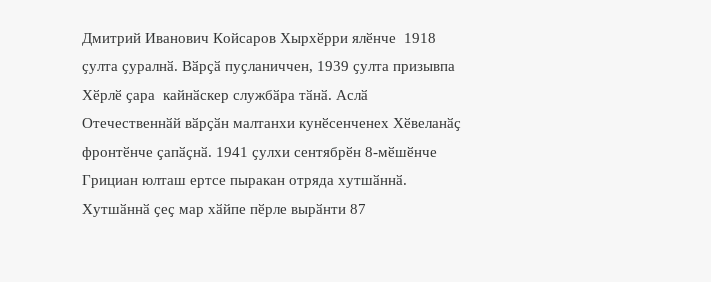Дмитрий Иванович Койсаров Хырхӗрри ялӗнче  1918 ҫулта ҫуралнӑ. Вӑрҫӑ пуҫланиччен, 1939 ҫулта призывпа Хӗрлӗ ҫара  кайнӑскер службӑра тӑнӑ. Аслӑ Отечественнӑй вӑрҫӑн малтанхи кунӗсенченех Хӗвеланӑҫ фронтӗнче ҫапӑҫнӑ. 1941 ҫулхи сентябрӗн 8-мӗшӗнче Грициан юлташ ертсе пыракан отряда хутшӑннӑ. Хутшӑннӑ ҫеҫ мар хӑйпе пӗрле вырӑнти 87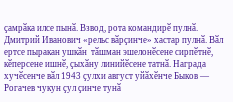ҫамрӑка илсе пынӑ. Взвод, рота командирӗ пулнӑ. Дмитрий Иванович «рельс вӑрҫинче» хастар пулнӑ. Вӑл ертсе пыракан ушкӑн  тӑшман эшелонӗсене сирпӗтнӗ, кӗперсене ишнӗ, ҫыхӑну линийӗсене татнӑ. Награда хучӗсенче вӑл 1943 ҫулхи август уйӑхӗнче Быков — Рогачев чукун ҫул ҫинче тунӑ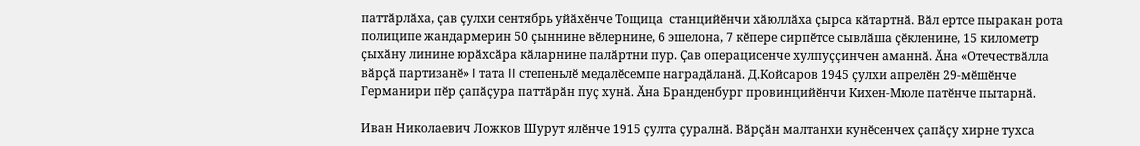паттӑрлӑха, ҫав ҫулхи сентябрь уйӑхӗнче Тощица  станцийӗнчи хӑюллӑха ҫырса кӑтартнӑ. Вӑл ертсе пыракан рота полиципе жандармерин 50 ҫыннине вӗлернине, 6 эшелона, 7 кӗпере сирпӗтсе сывлӑша ҫӗкленине, 15 километр ҫыхӑну линине юрӑхсӑра кӑларнине палӑртни пур. Ҫав операцисенче хулпуҫҫинчен аманнӑ. Ӑна «Отечествӑлла вӑрҫӑ партизанӗ» I тата II степеньлӗ медалӗсемпе наградӑланӑ. Д.Койсаров 1945 ҫулхи апрелӗн 29-мӗшӗнче Германири пӗр ҫапӑҫура паттӑрӑн пуҫ хунӑ. Ӑна Бранденбург провинцийӗнчи Кихен-Мюле патӗнче пытарнӑ.

Иван Николаевич Ложков Шурут ялӗнче 1915 ҫулта ҫуралнӑ. Вӑрҫӑн малтанхи кунӗсенчех ҫапӑҫу хирне тухса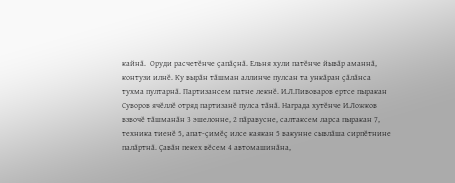кайнӑ.  Оруди расчетӗнче ҫапӑҫнӑ. Ельня хули патӗнче йывӑр аманнӑ, контузи илнӗ. Ку вырӑн тӑшман аллинче пулсан та ункӑран ҫӑлӑнса  тухма пултарнӑ. Партизансем патне лекнӗ. И.Л.Пивоваров ертсе пыракан Суворов ячӗллӗ отряд партизанӗ пулса тӑнӑ. Награда хутӗнче И.Ложков взвочӗ тӑшманӑн 3 эшелонне, 2 пӑравусне, салтаксем ларса пыракан 7, техника тиенӗ 5, апат-ҫимӗҫ илсе каякан 5 вакунне сывлӑша сирпӗтнине палӑртнӑ. Ҫавӑн пекех вӗсем 4 автомашинӑна,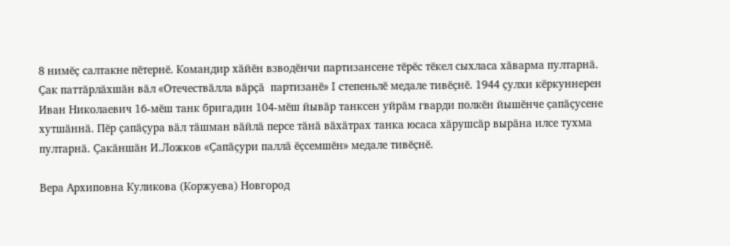8 нимӗҫ салтакне пӗтернӗ. Командир хӑйӗн взводӗнчи партизансене тӗрӗс тӗкел сыхласа хӑварма пултарнӑ. Ҫак паттӑрлӑхшӑн вӑл «Отечествӑлла вӑрҫӑ  партизанӗ» I степеньлӗ медале тивӗҫнӗ. 1944 ҫулхи кӗркуннерен Иван Николаевич 16-мӗш танк бригадин 104-мӗш йывӑр танксен уйрӑм гварди полкӗн йышӗнче ҫапӑҫусене хутшӑннӑ. Пӗр ҫапӑҫура вӑл тӑшман вӑйлӑ персе тӑнӑ вӑхӑтрах танка юсаса хӑрушсӑр вырӑна илсе тухма пултарнӑ. Ҫакӑншӑн И.Ложков «Ҫапӑҫури паллӑ ӗҫсемшӗн» медале тивӗҫнӗ.

Вера Архиповна Куликова (Коржуева) Новгород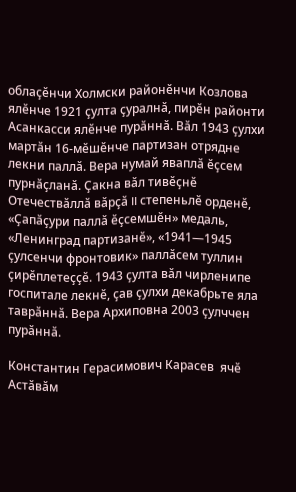облаҫӗнчи Холмски районӗнчи Козлова ялӗнче 1921 ҫулта ҫуралнӑ, пирӗн районти Асанкасси ялӗнче пурӑннӑ. Вӑл 1943 ҫулхи мартӑн 16-мӗшӗнче партизан отрядне лекни паллӑ. Вера нумай яваплӑ ӗҫсем пурнӑҫланӑ. Ҫакна вӑл тивӗҫнӗ Отечествӑллӑ вӑрҫӑ II степеньлӗ орденӗ, «Ҫапӑҫури паллӑ ӗҫсемшӗн» медаль, «Ленинград партизанӗ», «1941—1945 ҫулсенчи фронтовик» паллӑсем туллин ҫирӗплетеҫҫӗ. 1943 ҫулта вӑл чирленипе госпитале лекнӗ, ҫав ҫулхи декабрьте яла таврӑннӑ. Вера Архиповна 2003 ҫулччен пурӑннӑ.

Константин Герасимович Карасев  ячӗ  Астӑвӑм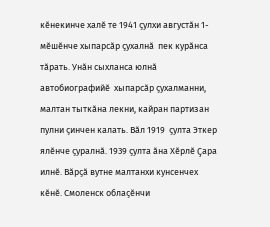кӗнекинче халӗ те 1941 ҫулхи августӑн 1-мӗшӗнче хыпарсӑр ҫухалнӑ  пек курӑнса тӑрать. Унӑн сыхланса юлнӑ автобиографийӗ  хыпарсӑр ҫухалманни, малтан тыткӑна лекни, кайран партизан пулни ҫинчен калать. Вӑл 1919  ҫулта Эткер ялӗнче ҫуралнӑ. 1939 ҫулта ӑна Хӗрлӗ Ҫара илнӗ. Вӑрҫӑ вутне малтанхи кунсенчех кӗнӗ. Смоленск облаҫӗнчи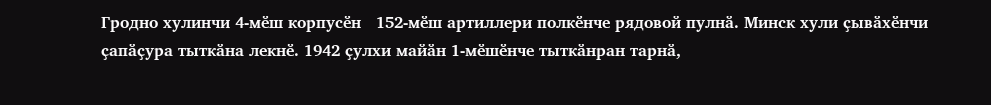Гродно хулинчи 4-мӗш корпусӗн   152-мӗш артиллери полкӗнче рядовой пулнӑ. Минск хули ҫывӑхӗнчи ҫапӑҫура тыткӑна лекнӗ. 1942 ҫулхи майӑн 1-мӗшӗнче тыткӑнран тарнӑ,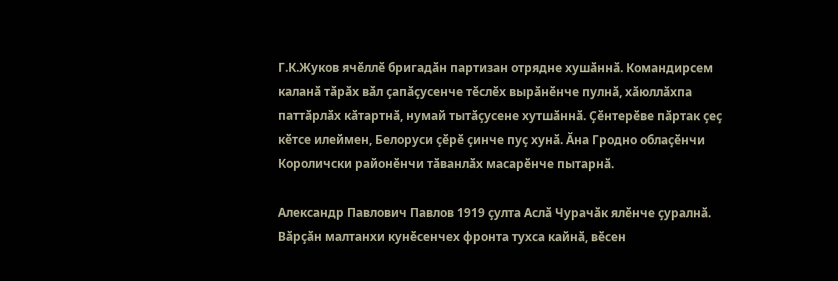Г.К.Жуков ячӗллӗ бригадӑн партизан отрядне хушӑннӑ. Командирсем каланӑ тӑрӑх вӑл ҫапӑҫусенче тӗслӗх вырӑнӗнче пулнӑ, хӑюллӑхпа паттӑрлӑх кӑтартнӑ, нумай тытӑҫусене хутшӑннӑ. Ҫӗнтерӗве пӑртак ҫеҫ кӗтсе илеймен, Белоруси ҫӗрӗ ҫинче пуҫ хунӑ. Ӑна Гродно облаҫӗнчи Короличски районӗнчи тӑванлӑх масарӗнче пытарнӑ.

Александр Павлович Павлов 1919 ҫулта Аслӑ Чурачӑк ялӗнче ҫуралнӑ. Вӑрҫӑн малтанхи кунӗсенчех фронта тухса кайнӑ, вӗсен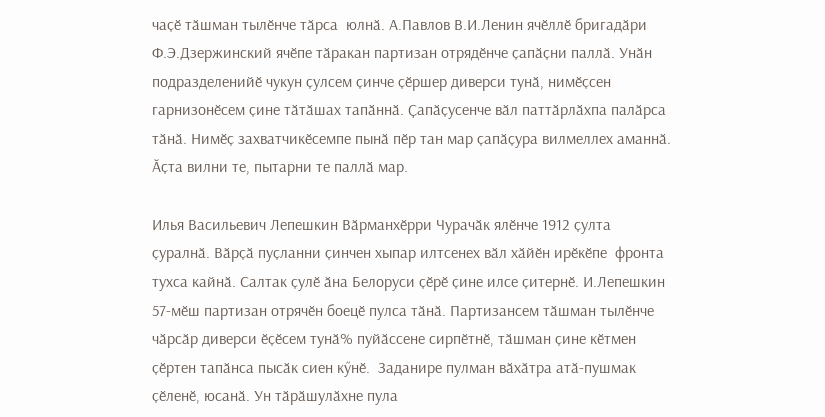чаҫӗ тӑшман тылӗнче тӑрса  юлнӑ. А.Павлов В.И.Ленин ячӗллӗ бригадӑри Ф.Э.Дзержинский ячӗпе тӑракан партизан отрядӗнче ҫапӑҫни паллӑ. Унӑн подразделенийӗ чукун ҫулсем ҫинче ҫӗршер диверси тунӑ, нимӗҫсен гарнизонӗсем ҫине тӑтӑшах тапӑннӑ. Ҫапӑҫусенче вӑл паттӑрлӑхпа палӑрса тӑнӑ. Нимӗҫ захватчикӗсемпе пынӑ пӗр тан мар ҫапӑҫура вилмеллех аманнӑ. Ӑҫта вилни те, пытарни те паллӑ мар.

Илья Васильевич Лепешкин Вӑрманхӗрри Чурачӑк ялӗнче 1912 ҫулта ҫуралнӑ. Вӑрҫӑ пуҫланни ҫинчен хыпар илтсенех вӑл хӑйӗн ирӗкӗпе  фронта тухса кайнӑ. Салтак ҫулӗ ӑна Белоруси ҫӗрӗ ҫине илсе ҫитернӗ. И.Лепешкин 57-мӗш партизан отрячӗн боецӗ пулса тӑнӑ. Партизансем тӑшман тылӗнче чӑрсӑр диверси ӗҫӗсем тунӑ% пуйӑссене сирпӗтнӗ, тӑшман ҫине кӗтмен ҫӗртен тапӑнса пысӑк сиен кӳнӗ.  Заданире пулман вӑхӑтра атӑ-пушмак ҫӗленӗ, юсанӑ. Ун тӑрӑшулӑхне пула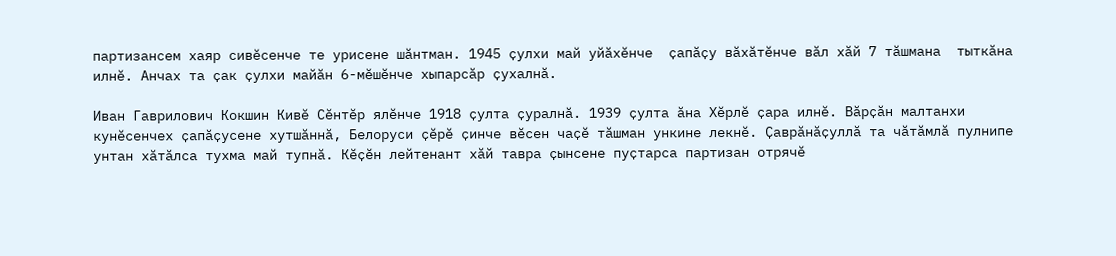партизансем хаяр сивӗсенче те урисене шӑнтман. 1945 ҫулхи май уйӑхӗнче  ҫапӑҫу вӑхӑтӗнче вӑл хӑй 7 тӑшмана  тыткӑна илнӗ. Анчах та ҫак ҫулхи майӑн 6-мӗшӗнче хыпарсӑр ҫухалнӑ.

Иван Гаврилович Кокшин Кивӗ Сӗнтӗр ялӗнче 1918 ҫулта ҫуралнӑ. 1939 ҫулта ӑна Хӗрлӗ ҫара илнӗ. Вӑрҫӑн малтанхи кунӗсенчех ҫапӑҫусене хутшӑннӑ, Белоруси ҫӗрӗ ҫинче вӗсен чаҫӗ тӑшман ункине лекнӗ. Ҫаврӑнӑҫуллӑ та чӑтӑмлӑ пулнипе унтан хӑтӑлса тухма май тупнӑ. Кӗҫӗн лейтенант хӑй тавра ҫынсене пуҫтарса партизан отрячӗ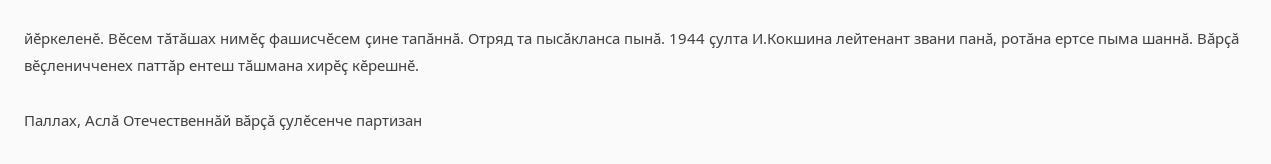йӗркеленӗ. Вӗсем тӑтӑшах нимӗҫ фашисчӗсем ҫине тапӑннӑ. Отряд та пысӑкланса пынӑ. 1944 ҫулта И.Кокшина лейтенант звани панӑ, ротӑна ертсе пыма шаннӑ. Вӑрҫӑ вӗҫленичченех паттӑр ентеш тӑшмана хирӗҫ кӗрешнӗ.

Паллах, Аслӑ Отечественнӑй вӑрҫӑ ҫулӗсенче партизан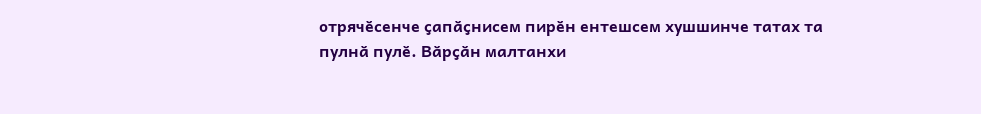отрячӗсенче ҫапӑҫнисем пирӗн ентешсем хушшинче татах та пулнӑ пулӗ. Вӑрҫӑн малтанхи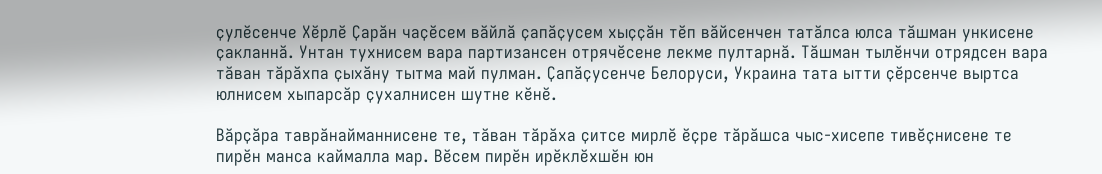ҫулӗсенче Хӗрлӗ Ҫарӑн чаҫӗсем вӑйлӑ ҫапӑҫусем хыҫҫӑн тӗп вӑйсенчен татӑлса юлса тӑшман ункисене ҫакланнӑ. Унтан тухнисем вара партизансен отрячӗсене лекме пултарнӑ. Тӑшман тылӗнчи отрядсен вара тӑван тӑрӑхпа ҫыхӑну тытма май пулман. Ҫапӑҫусенче Белоруси, Украина тата ытти ҫӗрсенче выртса юлнисем хыпарсӑр ҫухалнисен шутне кӗнӗ.

Вӑрҫӑра таврӑнайманнисене те, тӑван тӑрӑха ҫитсе мирлӗ ӗҫре тӑрӑшса чыс-хисепе тивӗҫнисене те пирӗн манса каймалла мар. Вӗсем пирӗн ирӗклӗхшӗн юн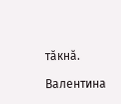тӑкнӑ.

Валентина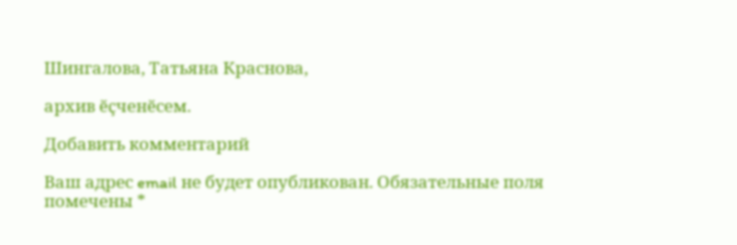Шингалова, Татьяна Краснова,

архив ӗҫченӗсем.

Добавить комментарий

Ваш адрес email не будет опубликован. Обязательные поля помечены *